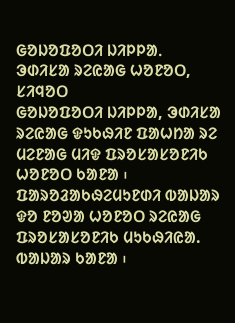ᱜᱚᱡᱚᱯᱚᱛᱤ ᱡᱤᱞᱞᱟᱹ
ᱳᱰᱤᱥᱟ ᱨᱮᱭᱟᱜ ᱦᱚᱱᱚᱛ, ᱥᱤᱧᱚᱛ
ᱜᱚᱡᱚᱯᱚᱛᱤ ᱡᱤᱞᱞᱟ, ᱳᱰᱤᱥᱟ ᱨᱮᱭᱟᱜ ᱫᱩᱠᱷᱤᱱ ᱯᱟᱦᱴᱟ ᱨᱮ ᱢᱮᱱᱟᱜ ᱢᱤᱫ ᱯᱨᱚᱥᱟᱥᱚᱱᱤᱠ ᱦᱚᱱᱚᱛ ᱠᱟᱱᱟ ᱾ ᱯᱟᱨᱚᱲᱟᱠᱷᱮᱢᱩᱱᱰᱤ ᱵᱟᱡᱟᱨ ᱫᱚ ᱱᱚᱣᱟ ᱦᱚᱱᱚᱛ ᱨᱮᱭᱟᱜ ᱯᱨᱚᱥᱟᱥᱚᱱᱤᱠ ᱢᱩᱠᱷᱤᱭᱟ. ᱵᱟᱡᱟᱨ ᱠᱟᱱᱟ ᱾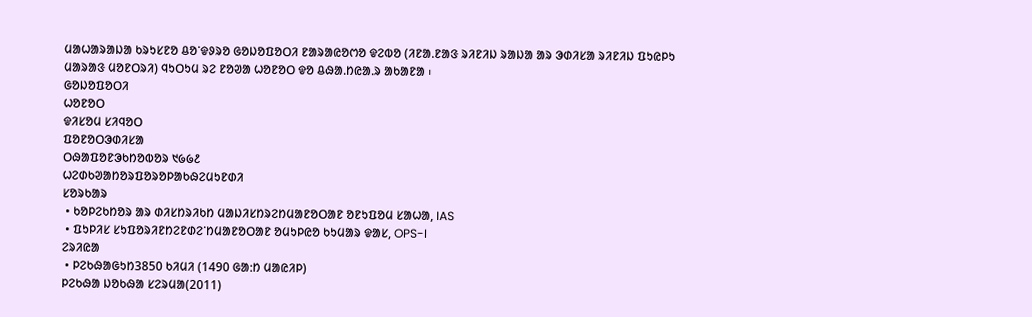ᱢᱟᱦᱟᱨᱟᱡᱟ ᱠᱨᱩᱥᱱᱚ ᱪᱚᱸᱫᱽᱨᱚ ᱜᱚᱡᱚᱯᱚᱛᱤ ᱱᱟᱨᱟᱭᱚᱬᱚ ᱫᱮᱵᱚ (ᱤᱱᱟ.ᱱᱟᱝ ᱨᱤᱱᱤᱡ ᱨᱟᱡᱟ ᱟᱨ ᱳᱰᱤᱥᱟ ᱨᱤᱱᱤᱡ ᱯᱩᱭᱞᱩ ᱢᱟᱨᱟᱝ ᱢᱚᱱᱛᱨᱤ) ᱧᱩᱛᱩᱢ ᱨᱮ ᱱᱚᱣᱟ ᱦᱚᱱᱚᱛ ᱫᱚ ᱪᱷᱟ.ᱴᱭᱟ.ᱨ ᱟᱠᱟᱱᱟ ᱾
ᱜᱚᱡᱚᱯᱚᱛᱤ
ᱦᱚᱱᱚᱛ
ᱫᱤᱥᱚᱢ ᱥᱤᱧᱚᱛ
ᱯᱚᱱᱚᱛᱳᱰᱤᱥᱟ
ᱛᱷᱟᱯᱚᱱᱳᱠᱴᱚᱵᱚᱨ ᱑᱙᱙᱒
ᱦᱮᱰᱠᱣᱟᱴᱚᱨᱯᱚᱨᱚᱞᱟᱠᱷᱮᱢᱩᱱᱰᱤ
ᱥᱚᱨᱠᱟᱨ
 • ᱠᱚᱞᱮᱠᱴᱚᱨ ᱟᱨ ᱰᱤᱥᱴᱨᱤᱠᱴ ᱢᱟᱡᱤᱥᱴᱨᱮᱴᱢᱟᱱᱚᱛᱟᱱ ᱚᱱᱩᱯᱚᱢ ᱥᱟᱦᱟ, IAS
 • ᱯᱩᱞᱤᱥ ᱥᱩᱯᱚᱨᱤᱱᱴᱮᱱᱰᱮᱸᱴᱢᱟᱱᱚᱛᱟᱱ ᱚᱢᱩᱞᱭᱚ ᱠᱩᱢᱟᱨ ᱫᱟᱥ, OPS-I
ᱮᱨᱤᱭᱟ
 • ᱞᱮᱠᱷᱟᱜᱩᱴ3850 ᱠᱤᱢᱤ (1490 ᱜᱟᱺᱴ ᱢᱟᱭᱤᱞ)
ᱞᱮᱠᱷᱟ ᱡᱚᱠᱷᱟ ᱥᱮᱨᱢᱟ(2011)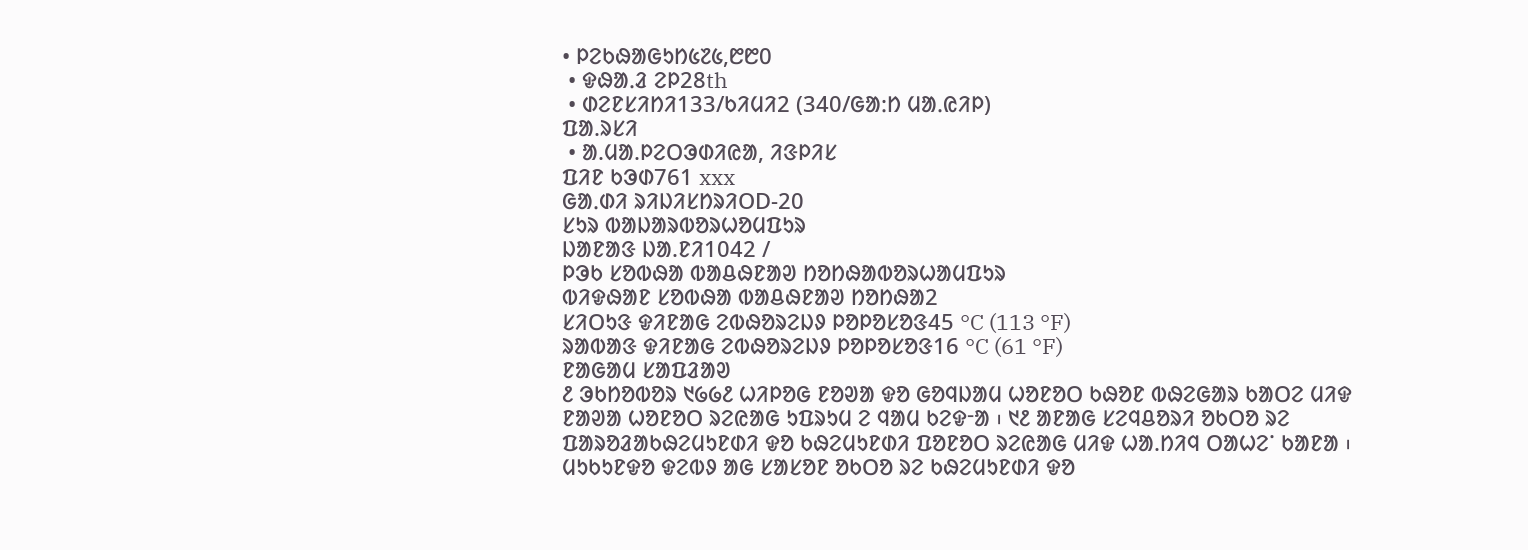• ᱞᱮᱠᱷᱟᱜᱩᱴ᱕᱗᱕,᱘᱘᱐
 • ᱫᱷᱟᱹᱲ ᱮᱞ28th
 • ᱰᱮᱱᱥᱤᱴᱤ133/ᱠᱤᱢᱤ2 (340/ᱜᱟᱺᱴ ᱢᱟᱹᱭᱤᱞ)
ᱯᱟ.ᱨᱥᱤ
 • ᱟ.ᱢᱟ.ᱞᱮᱛᱳᱰᱤᱭᱟ, ᱤᱝᱞᱤᱥ
ᱯᱤᱱ ᱠᱳᱰ761 xxx
ᱜᱟᱹᱰᱤ ᱨᱤᱡᱤᱥᱴᱨᱤOD-20
ᱥᱩᱨ ᱵᱟᱡᱟᱨᱵᱚᱨᱦᱚᱢᱯᱩᱨ
ᱡᱟᱱᱟᱝ ᱡᱟ.ᱱᱤ1042 /
ᱞᱳᱠ ᱥᱚᱵᱷᱟ ᱵᱟᱪᱷᱱᱟᱣ ᱴᱚᱴᱷᱟᱵᱚᱨᱦᱟᱢᱯᱩᱨ
ᱵᱤᱫᱷᱟᱱ ᱥᱚᱵᱷᱟ ᱵᱟᱪᱷᱱᱟᱣ ᱴᱚᱴᱷᱟ2
ᱥᱤᱛᱩᱝ ᱫᱤᱱᱟᱜ ᱮᱵᱷᱚᱨᱮᱡᱽ ᱞᱚᱞᱚᱥᱚᱝ45 °C (113 °F)
ᱨᱟᱵᱟᱝ ᱫᱤᱱᱟᱜ ᱮᱵᱷᱚᱨᱮᱡᱽ ᱞᱚᱞᱚᱥᱚᱝ16 °C (61 °F)
ᱱᱟᱜᱟᱢ ᱥᱟᱯᱲᱟᱣ
᱒ ᱳᱠᱴᱚᱵᱚᱨ ᱑᱙᱙᱒ ᱦᱤᱞᱚᱜ ᱱᱚᱣᱟ ᱫᱚ ᱜᱚᱧᱡᱟᱢ ᱦᱚᱱᱚᱛ ᱠᱷᱚᱱ ᱵᱷᱮᱜᱟᱨ ᱠᱟᱛᱮ ᱢᱤᱫ ᱱᱟᱣᱟ ᱦᱚᱱᱚᱛ ᱨᱮᱭᱟᱜ ᱩᱯᱨᱩᱢ ᱮ ᱧᱟᱢ ᱠᱮᱫᱼᱟ ᱾ ᱑᱒ ᱟᱱᱟᱜ ᱥᱮᱧᱪᱚᱨᱤ ᱚᱠᱛᱚ ᱨᱮ ᱯᱟᱨᱚᱲᱟᱠᱷᱮᱢᱩᱱᱰᱤ ᱫᱚ ᱠᱷᱮᱢᱩᱱᱰᱤ ᱯᱚᱱᱚᱛ ᱨᱮᱭᱟᱜ ᱢᱤᱫ ᱦᱟ.ᱴᱤᱧ ᱛᱟᱦᱮᱸ ᱠᱟᱱᱟ ᱾ ᱢᱩᱠᱩᱱᱫᱚ ᱫᱮᱵᱽ ᱟᱜ ᱥᱟᱥᱚᱱ ᱚᱠᱛᱚ ᱨᱮ ᱠᱷᱮᱢᱩᱱᱰᱤ ᱫᱚ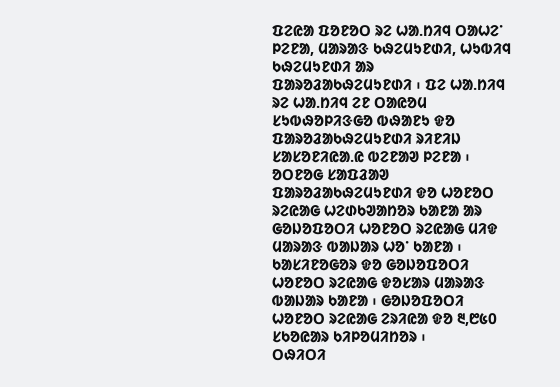ᱯᱮᱭᱟ ᱯᱚᱱᱚᱛ ᱨᱮ ᱦᱟ.ᱴᱤᱧ ᱛᱟᱦᱮᱸ ᱞᱮᱱᱟ, ᱢᱟᱨᱟᱝ ᱠᱷᱮᱢᱩᱱᱰᱤ, ᱦᱩᱵᱤᱧ ᱠᱷᱮᱢᱩᱱᱰᱤ ᱟᱨ ᱯᱟᱨᱚᱲᱟᱠᱷᱮᱢᱩᱱᱰᱤ ᱾ ᱯᱮ ᱦᱟ.ᱴᱤᱧ ᱨᱮ ᱦᱟ.ᱴᱤᱧ ᱮᱱ ᱛᱟᱭᱚᱢ ᱥᱩᱵᱷᱚᱞᱤᱝᱜᱚ ᱵᱷᱟᱱᱩ ᱫᱚ ᱯᱟᱨᱚᱲᱟᱠᱷᱮᱢᱩᱱᱰᱤ ᱨᱤᱱᱤᱡ ᱥᱟᱥᱚᱱᱤᱭᱟ.ᱭ ᱵᱮᱱᱟᱣ ᱞᱮᱱᱟ ᱾
ᱚᱛᱱᱚᱜ ᱥᱟᱯᱲᱟᱣ
ᱯᱟᱨᱚᱲᱟᱠᱷᱮᱢᱩᱱᱰᱤ ᱫᱚ ᱦᱚᱱᱚᱛ ᱨᱮᱭᱟᱜ ᱦᱮᱰᱠᱣᱟᱴᱚᱨ ᱠᱟᱱᱟ ᱟᱨ ᱜᱚᱡᱚᱯᱚᱛᱤ ᱦᱚᱱᱚᱛ ᱨᱮᱭᱟᱜ ᱢᱤᱫ ᱢᱟᱨᱟᱝ ᱵᱟᱡᱟᱨ ᱦᱚᱸ ᱠᱟᱱᱟ ᱾ ᱠᱟᱥᱤᱱᱚᱜᱚᱨ ᱫᱚ ᱜᱚᱡᱚᱯᱚᱛᱤ ᱦᱚᱱᱚᱛ ᱨᱮᱭᱟᱜ ᱫᱚᱥᱟᱨ ᱢᱟᱨᱟᱝ ᱵᱟᱡᱟᱨ ᱠᱟᱱᱟ ᱾ ᱜᱚᱡᱚᱯᱚᱛᱤ ᱦᱚᱱᱚᱛ ᱨᱮᱭᱟᱜ ᱮᱨᱤᱭᱟ ᱫᱚ ᱓,᱘᱕᱐ ᱥᱠᱚᱭᱟᱨ ᱠᱤᱞᱚᱢᱤᱴᱚᱨ ᱾
ᱛᱷᱤᱛᱤ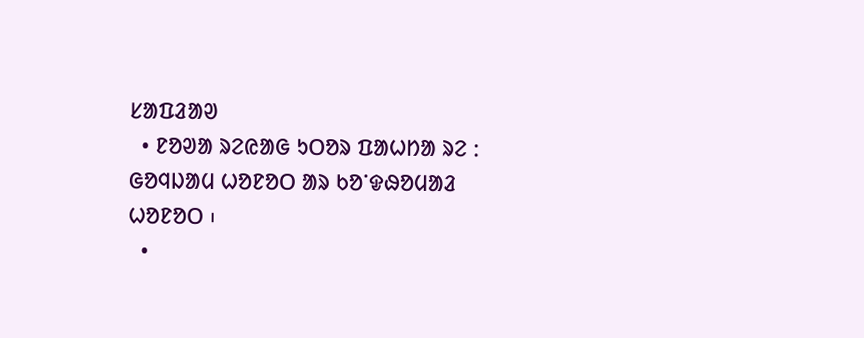ᱥᱟᱯᱲᱟᱣ
  • ᱱᱚᱣᱟ ᱨᱮᱭᱟᱜ ᱩᱛᱚᱨ ᱯᱟᱦᱴᱟ ᱨᱮ ᱺ ᱜᱚᱧᱡᱟᱢ ᱦᱚᱱᱚᱛ ᱟᱨ ᱠᱚᱸᱫᱷᱚᱢᱟᱲ ᱦᱚᱱᱚᱛ ᱾
  •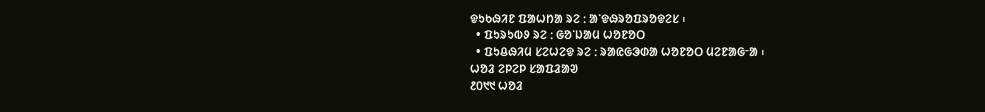ᱫᱩᱠᱷᱤᱱ ᱯᱟᱦᱴᱟ ᱨᱮ ᱺ ᱟᱸᱫᱷᱨᱚᱯᱨᱚᱫᱮᱥ ᱾
  • ᱯᱩᱨᱩᱵᱽ ᱨᱮ ᱺ ᱜᱚᱸᱡᱟᱢ ᱦᱚᱱᱚᱛ
  • ᱯᱩᱪᱷᱤᱢ ᱥᱮᱦᱮᱫ ᱨᱮ ᱺ ᱨᱟᱭᱜᱳᱰᱟ ᱦᱚᱱᱚᱛ ᱢᱮᱱᱟᱜᱼᱟ ᱾
ᱦᱚᱲ ᱮᱞᱮᱞ ᱥᱟᱯᱲᱟᱣ
᱒᱐᱑᱑ ᱦᱚᱲ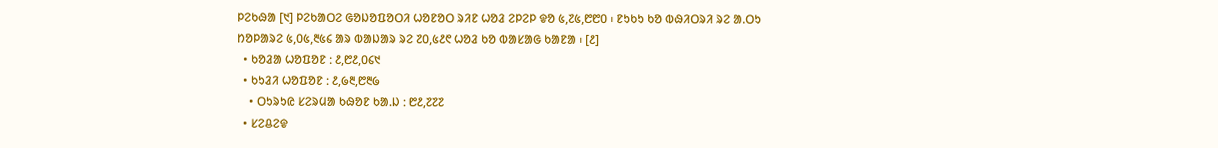ᱞᱮᱠᱷᱟ [᱑] ᱞᱮᱠᱟᱛᱮ ᱜᱚᱡᱚᱯᱚᱛᱤ ᱦᱚᱱᱚᱛ ᱨᱤᱱ ᱦᱚᱲ ᱮᱞᱮᱞ ᱫᱚ ᱕,᱗᱕,᱘᱘᱐ ᱾ ᱱᱩᱠᱩ ᱠᱚ ᱵᱷᱤᱛᱨᱤ ᱨᱮ ᱟ.ᱛᱩ ᱴᱚᱞᱟᱨᱮ ᱕,᱐᱕,᱓᱕᱔ ᱟᱨ ᱵᱟᱡᱟᱨ ᱨᱮ ᱗᱐,᱕᱒᱖ ᱦᱚᱲ ᱠᱚ ᱵᱟᱥᱟᱜ ᱠᱟᱱᱟ ᱾ [᱒]
  • ᱠᱚᱲᱟ ᱦᱚᱯᱚᱱ ᱺ ᱒,᱘᱒,᱐᱔᱑
  • ᱠᱩᱲᱤ ᱦᱚᱯᱚᱱ ᱺ ᱒,᱙᱓,᱘᱓᱙
    • ᱛᱩᱨᱩᱭ ᱥᱮᱨᱢᱟ ᱠᱷᱚᱱ ᱠᱟ.ᱡ ᱺ ᱘᱒,᱗᱗᱗
  • ᱥᱮᱪᱮᱫ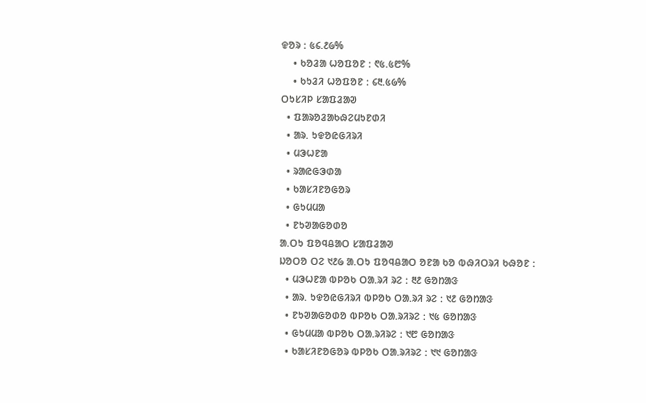ᱫᱚᱨ ᱺ ᱕᱔.᱒᱙%
    • ᱠᱚᱲᱟ ᱦᱚᱯᱚᱱ ᱺ ᱖᱕.᱕᱘%
    • ᱠᱩᱲᱤ ᱦᱚᱯᱚᱱ ᱺ ᱔᱓.᱕᱙%
ᱛᱩᱥᱤᱞ ᱥᱟᱯᱲᱟᱣ
  • ᱯᱟᱨᱚᱲᱟᱠᱷᱮᱢᱩᱱᱰᱤ
  • ᱟᱨ. ᱩᱫᱚᱭᱜᱤᱨᱤ
  • ᱢᱳᱦᱱᱟ
  • ᱨᱟᱭᱜᱳᱰᱟ
  • ᱠᱟᱥᱤᱱᱚᱜᱚᱨ
  • ᱜᱩᱢᱢᱟ
  • ᱱᱩᱣᱟᱜᱚᱰᱚ
ᱟ.ᱛᱩ ᱯᱚᱧᱪᱟᱛ ᱥᱟᱯᱲᱟᱣ
ᱡᱚᱛᱚ ᱛᱮ ᱑᱒᱙ ᱟ.ᱛᱩ ᱯᱚᱧᱪᱟᱛ ᱚᱱᱟ ᱠᱚ ᱵᱷᱤᱛᱨᱤ ᱠᱷᱚᱱ ᱺ
  • ᱢᱳᱦᱱᱟ ᱵᱞᱚᱠ ᱛᱟ.ᱨᱤ ᱨᱮ ᱺ ᱓᱒ ᱜᱚᱴᱟᱝ
  • ᱟᱨ. ᱩᱫᱚᱭᱜᱤᱨᱤ ᱵᱞᱚᱠ ᱛᱟ.ᱨᱤ ᱨᱮ ᱺ ᱑᱒ ᱜᱚᱴᱟᱝ
  • ᱱᱩᱣᱟᱜᱚᱰᱚ ᱵᱞᱚᱠ ᱛᱟ.ᱨᱤᱨᱮ ᱺ ᱑᱕ ᱜᱚᱴᱟᱝ
  • ᱜᱩᱢᱢᱟ ᱵᱞᱚᱠ ᱛᱟ.ᱨᱤᱨᱮ ᱺ ᱑᱘ ᱜᱚᱴᱟᱝ
  • ᱠᱟᱥᱤᱱᱚᱜᱚᱨ ᱵᱞᱚᱠ ᱛᱟ.ᱨᱤᱨᱮ ᱺ ᱑᱑ ᱜᱚᱴᱟᱝ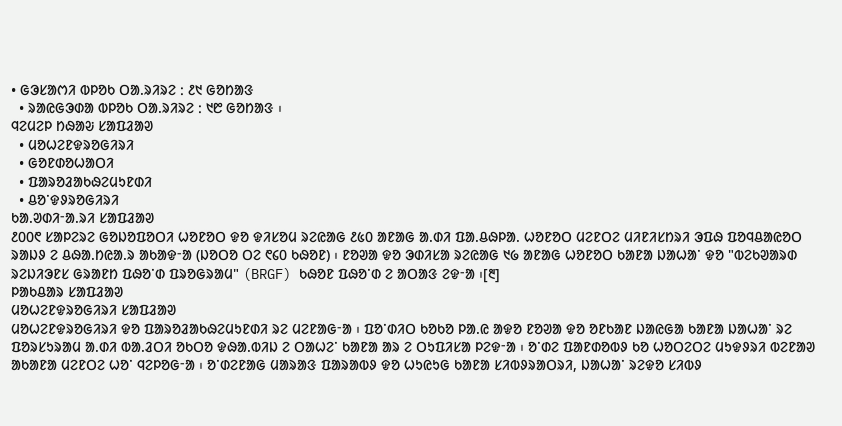• ᱜᱳᱥᱟᱬᱤ ᱵᱞᱚᱠ ᱛᱟ.ᱨᱤᱨᱮ ᱺ ᱒᱑ ᱜᱚᱴᱟᱝ
  • ᱨᱟᱭᱜᱳᱰᱟ ᱵᱞᱚᱠ ᱛᱟ.ᱨᱤᱨᱮ ᱺ ᱑᱘ ᱜᱚᱴᱟᱝ ᱾
ᱧᱮᱢᱮᱞ ᱴᱷᱟᱶ ᱥᱟᱯᱲᱟᱣ
  • ᱢᱚᱦᱮᱱᱫᱨᱚᱜᱤᱨᱤ
  • ᱜᱚᱱᱰᱚᱦᱟᱛᱤ
  • ᱯᱟᱨᱚᱲᱟᱠᱷᱮᱢᱩᱱᱰᱤ
  • ᱪᱚᱸᱫᱽᱨᱚᱜᱤᱨᱤ
ᱠᱟ.ᱣᱰᱤᱼᱟ.ᱨᱤ ᱥᱟᱯᱲᱟᱣ
᱒᱐᱐᱖ ᱥᱟᱞᱮᱨᱮ ᱜᱚᱡᱚᱯᱚᱛᱤ ᱦᱚᱱᱚᱛ ᱫᱚ ᱫᱤᱥᱚᱢ ᱨᱮᱭᱟᱜ ᱒᱕᱐ ᱟᱱᱟᱜ ᱟ.ᱰᱤ ᱯᱟ.ᱪᱷᱞᱟ. ᱦᱚᱱᱚᱛ ᱢᱮᱱᱛᱮ ᱢᱤᱱᱤᱥᱴᱨᱤ ᱳᱯᱷ ᱯᱚᱧᱪᱟᱭᱚᱛ ᱨᱟᱡᱽ ᱮ ᱪᱷᱟ.ᱴᱭᱟ.ᱨ ᱟᱠᱟᱫᱼᱟ (ᱡᱚᱛᱚ ᱛᱮ ᱖᱔᱐ ᱠᱷᱚᱱ) ᱾ ᱱᱚᱣᱟ ᱫᱚ ᱳᱰᱤᱥᱟ ᱨᱮᱭᱟᱜ ᱑᱙ ᱟᱱᱟᱜ ᱦᱚᱱᱚᱛ ᱠᱟᱱᱟ ᱡᱟᱦᱟᱸ ᱫᱚ "ᱵᱮᱠᱣᱟᱨᱰ ᱨᱮᱡᱤᱳᱱᱥ ᱜᱨᱟᱱᱴ ᱯᱷᱚᱸᱰ ᱯᱨᱚᱜᱨᱟᱢ" (BRGF) ᱠᱷᱚᱱ ᱯᱷᱚᱸᱰ ᱮ ᱟᱛᱟᱝ ᱮᱫᱼᱟ ᱾[᱓]
ᱞᱟᱠᱪᱟᱨ ᱥᱟᱯᱲᱟᱣ
ᱢᱚᱦᱮᱱᱫᱨᱚᱜᱤᱨᱤ ᱥᱟᱯᱲᱟᱣ
ᱢᱚᱦᱮᱱᱫᱨᱚᱜᱤᱨᱤ ᱫᱚ ᱯᱟᱨᱚᱲᱟᱠᱷᱮᱢᱩᱱᱰᱤ ᱨᱮ ᱢᱮᱱᱟᱜᱼᱟ ᱾ ᱯᱚᱸᱰᱤᱛ ᱠᱚᱠᱚ ᱞᱟ.ᱭ ᱟᱫᱚ ᱱᱚᱣᱟ ᱫᱚ ᱚᱱᱠᱟᱱ ᱡᱟᱭᱜᱟ ᱠᱟᱱᱟ ᱡᱟᱦᱟᱸ ᱨᱮ ᱯᱚᱨᱥᱩᱨᱟᱢ ᱟ.ᱰᱤ ᱵᱟ.ᱲᱛᱤ ᱚᱠᱛᱚ ᱫᱷᱟ.ᱵᱤᱡ ᱮ ᱛᱟᱦᱮᱸ ᱠᱟᱱᱟ ᱟᱨ ᱮ ᱛᱩᱯᱤᱥᱟ ᱞᱮᱫᱼᱟ ᱾ ᱚᱸᱰᱮ ᱯᱟᱱᱰᱚᱵᱽ ᱠᱚ ᱦᱚᱛᱮᱛᱮ ᱢᱩᱫᱽᱨᱤ ᱵᱮᱱᱟᱣ ᱟᱠᱟᱱᱟ ᱢᱮᱱᱛᱮ ᱦᱚᱸ ᱧᱮᱞᱚᱜᱼᱟ ᱾ ᱚᱸᱰᱮᱱᱟᱜ ᱢᱟᱨᱟᱝ ᱯᱟᱨᱟᱵᱽ ᱫᱚ ᱦᱩᱭᱩᱜ ᱠᱟᱱᱟ ᱥᱤᱵᱽᱨᱟᱛᱨᱤ, ᱡᱟᱦᱟᱸ ᱨᱮᱫᱚ ᱥᱤᱵᱽ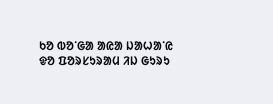ᱠᱚ ᱵᱚᱸᱜᱟ ᱟᱭᱟ ᱡᱟᱦᱟᱸᱭ ᱫᱚ ᱯᱚᱨᱥᱩᱨᱟᱢ ᱤᱡ ᱜᱩᱨᱩ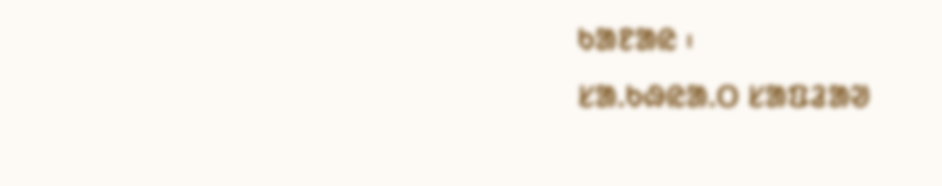ᱠᱟᱱᱟᱭ ᱾
ᱥᱟ.ᱠᱷᱭᱟ.ᱛ ᱥᱟᱯᱲᱟᱣ